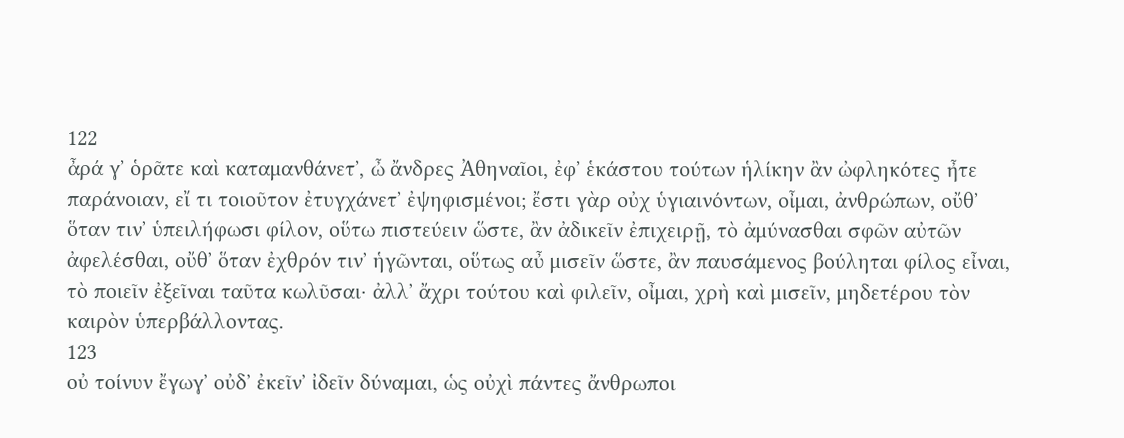122
ἆρά γʼ ὁρᾶτε καὶ καταμανθάνετʼ, ὦ ἄνδρες Ἀθηναῖοι, ἐφʼ ἑκάστου τούτων ἡλίκην ἂν ὠφληκότες ἦτε παράνοιαν, εἴ τι τοιοῦτον ἐτυγχάνετʼ ἐψηφισμένοι; ἔστι γὰρ οὐχ ὑγιαινόντων, οἶμαι, ἀνθρώπων, οὔθʼ ὅταν τινʼ ὑπειλήφωσι φίλον, οὕτω πιστεύειν ὥστε, ἂν ἀδικεῖν ἐπιχειρῇ, τὸ ἀμύνασθαι σφῶν αὐτῶν ἀφελέσθαι, οὔθʼ ὅταν ἐχθρόν τινʼ ἡγῶνται, οὕτως αὖ μισεῖν ὥστε, ἂν παυσάμενος βούληται φίλος εἶναι, τὸ ποιεῖν ἐξεῖναι ταῦτα κωλῦσαι· ἀλλʼ ἄχρι τούτου καὶ φιλεῖν, οἶμαι, χρὴ καὶ μισεῖν, μηδετέρου τὸν καιρὸν ὑπερβάλλοντας.
123
οὐ τοίνυν ἔγωγʼ οὐδʼ ἐκεῖνʼ ἰδεῖν δύναμαι, ὡς οὐχὶ πάντες ἄνθρωποι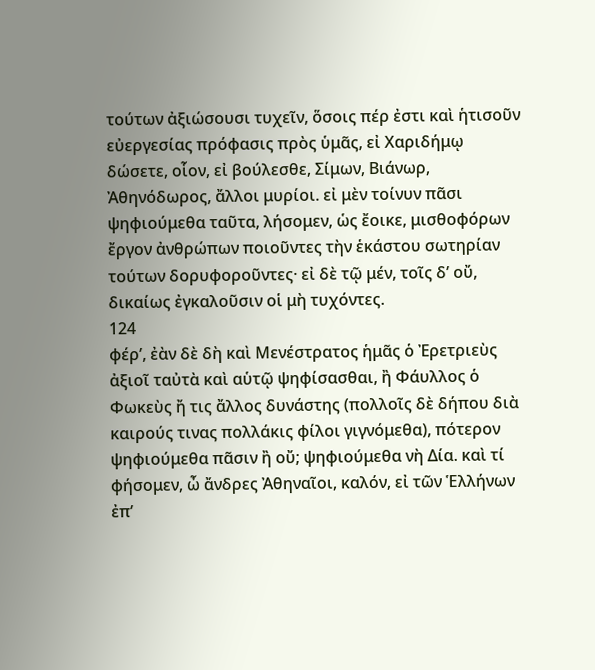τούτων ἀξιώσουσι τυχεῖν, ὅσοις πέρ ἐστι καὶ ἡτισοῦν εὐεργεσίας πρόφασις πρὸς ὑμᾶς, εἰ Χαριδήμῳ δώσετε, οἷον, εἰ βούλεσθε, Σίμων, Βιάνωρ, Ἀθηνόδωρος, ἄλλοι μυρίοι. εἰ μὲν τοίνυν πᾶσι ψηφιούμεθα ταῦτα, λήσομεν, ὡς ἔοικε, μισθοφόρων ἔργον ἀνθρώπων ποιοῦντες τὴν ἑκάστου σωτηρίαν τούτων δορυφοροῦντες· εἰ δὲ τῷ μέν, τοῖς δʼ οὔ, δικαίως ἐγκαλοῦσιν οἱ μὴ τυχόντες.
124
φέρʼ, ἐὰν δὲ δὴ καὶ Μενέστρατος ἡμᾶς ὁ Ἐρετριεὺς ἀξιοῖ ταὐτὰ καὶ αὑτῷ ψηφίσασθαι, ἢ Φάυλλος ὁ Φωκεὺς ἤ τις ἄλλος δυνάστης (πολλοῖς δὲ δήπου διὰ καιρούς τινας πολλάκις φίλοι γιγνόμεθα), πότερον ψηφιούμεθα πᾶσιν ἢ οὔ; ψηφιούμεθα νὴ Δία. καὶ τί φήσομεν, ὦ ἄνδρες Ἀθηναῖοι, καλόν, εἰ τῶν Ἑλλήνων ἐπʼ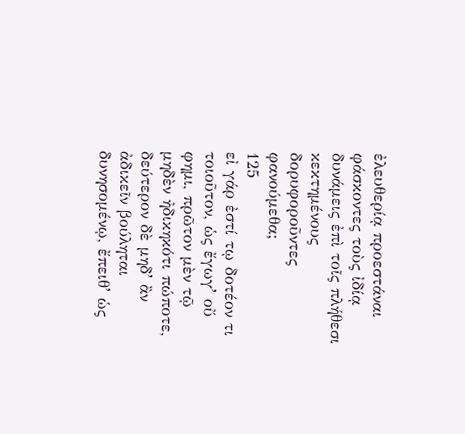ἐλευθερίᾳ προεστάναι φάσκοντες τοὺς ἰδίᾳ δυνάμεις ἐπὶ τοῖς πλήθεσι κεκτημένους δορυφοροῦντες φανούμεθα;
125
εἰ γάρ ἐστί τῳ δοτέον τι τοιοῦτον, ὡς ἔγωγʼ οὔ φημι, πρῶτον μὲν τῷ μηδὲν ἠδικηκότι πώποτε, δεύτερον δὲ μηδʼ ἂν ἀδικεῖν βούληται δυνησομένῳ, ἔπειθʼ ὡς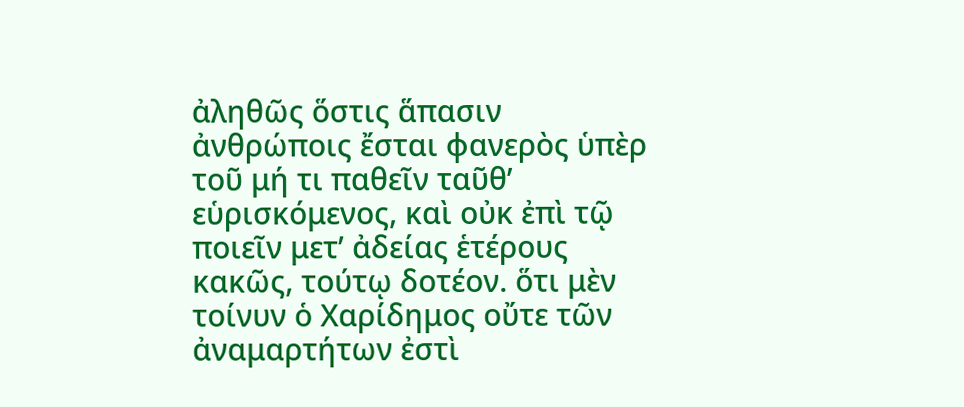ἀληθῶς ὅστις ἅπασιν ἀνθρώποις ἔσται φανερὸς ὑπὲρ τοῦ μή τι παθεῖν ταῦθʼ εὑρισκόμενος, καὶ οὐκ ἐπὶ τῷ ποιεῖν μετʼ ἀδείας ἑτέρους κακῶς, τούτῳ δοτέον. ὅτι μὲν τοίνυν ὁ Χαρίδημος οὔτε τῶν ἀναμαρτήτων ἐστὶ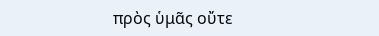πρὸς ὑμᾶς οὔτε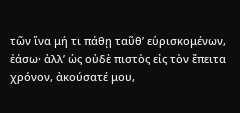τῶν ἵνα μή τι πάθῃ ταῦθʼ εὑρισκομένων, ἐάσω· ἀλλʼ ὡς οὐδὲ πιστὸς εἰς τὸν ἔπειτα χρόνον, ἀκούσατέ μου,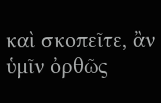καὶ σκοπεῖτε, ἂν ὑμῖν ὀρθῶς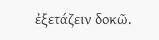ἐξετάζειν δοκῶ.